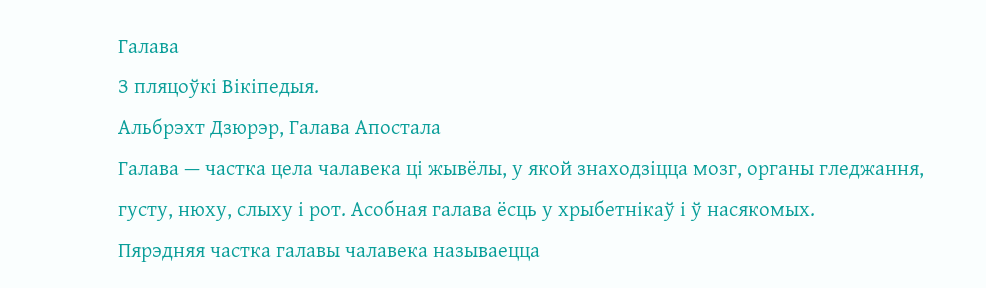Галава
З пляцоўкі Вікіпедыя.
Альбрэхт Дзюрэр, Галава Апостала
Галава — частка цела чалавека ці жывёлы, у якой знаходзіцца мозг, органы гледжання, густу, нюху, слыху і рот. Асобная галава ёсць у хрыбетнікаў і ў насякомых.
Пярэдняя частка галавы чалавека называецца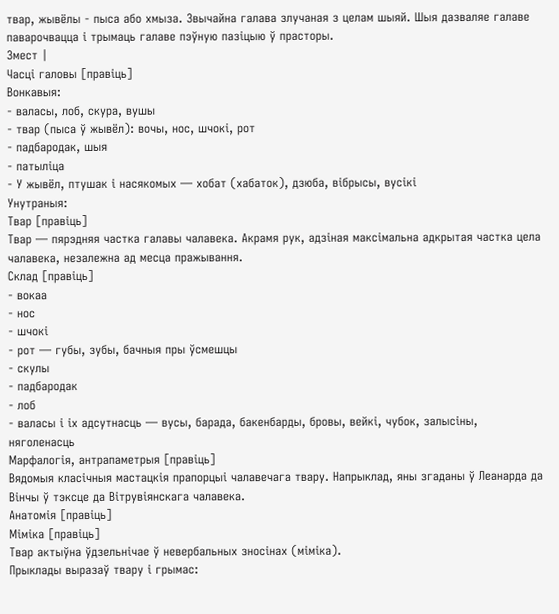твар, жывёлы - пыса або хмыза. Звычайна галава злучаная з целам шыяй. Шыя дазваляе галаве паварочвацца і трымаць галаве пэўную пазіцыю ў прасторы.
Змест |
Часці галовы [правіць]
Вонкавыя:
- валасы, лоб, скура, вушы
- твар (пыса ў жывёл): вочы, нос, шчокі, рот
- падбародак, шыя
- патыліца
- У жывёл, птушак і насякомых — хобат (хабаток), дзюба, вібрысы, вусікі
Унутраныя:
Твар [правіць]
Твар — пярэдняя частка галавы чалавека. Акрамя рук, адзіная максімальна адкрытая частка цела чалавека, незалежна ад месца пражывання.
Склад [правіць]
- вокаа
- нос
- шчокі
- рот — губы, зубы, бачныя пры ўсмешцы
- скулы
- падбародак
- лоб
- валасы і іх адсутнасць — вусы, барада, бакенбарды, бровы, вейкі, чубок, залысіны, няголенасць
Марфалогія, антрапаметрыя [правіць]
Вядомыя класічныя мастацкія прапорцыі чалавечага твару. Напрыклад, яны згаданы ў Леанарда да Вінчы ў тэксце да Вітрувіянскага чалавека.
Анатомія [правіць]
Міміка [правіць]
Твар актыўна ўдзельнічае ў невербальных зносінах (міміка).
Прыклады выразаў твару і грымас: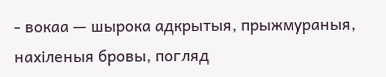- вокаа — шырока адкрытыя, прыжмураныя, нахіленыя бровы, погляд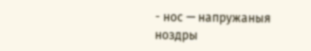- нос — напружаныя ноздры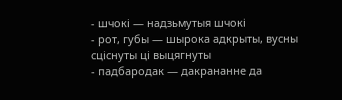- шчокі — надзьмутыя шчокі
- рот, губы — шырока адкрыты, вусны сціснуты ці выцягнуты
- падбародак — дакрананне да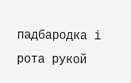падбародка і рота рукой